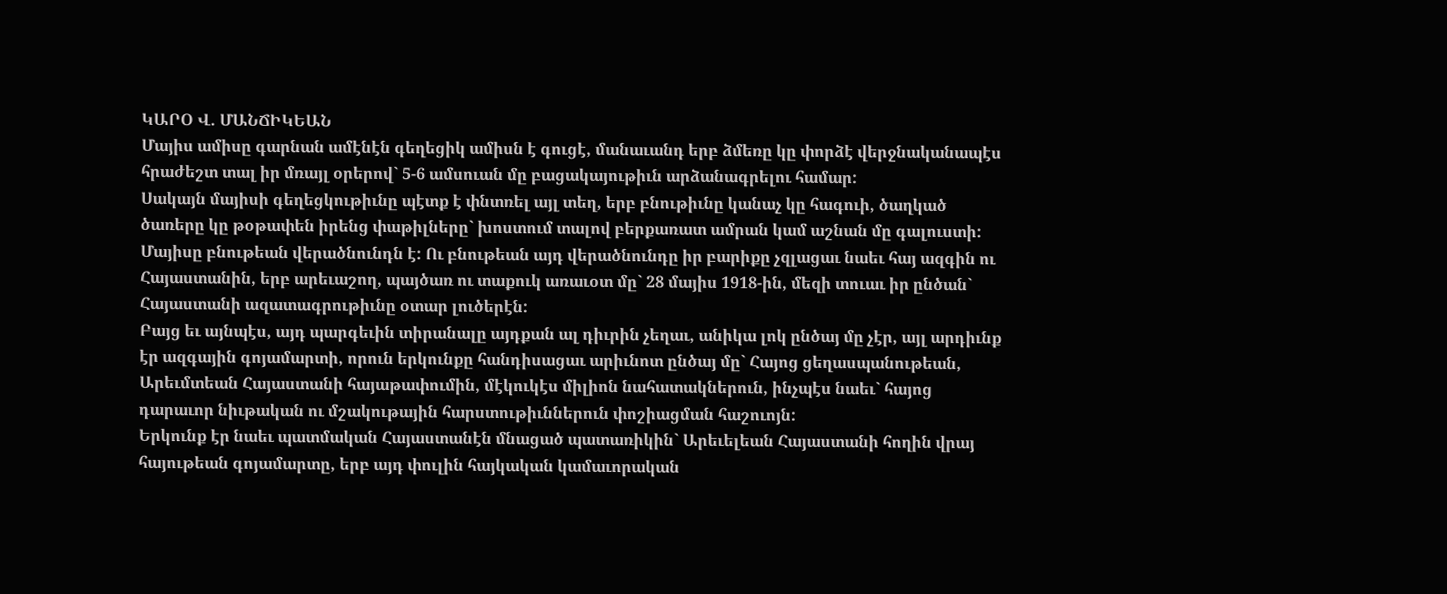ԿԱՐՕ Վ. ՄԱՆՃԻԿԵԱՆ
Մայիս ամիսը գարնան ամէնէն գեղեցիկ ամիսն է գուցէ, մանաւանդ երբ ձմեռը կը փորձէ վերջնականապէս հրաժեշտ տալ իր մռայլ օրերով` 5-6 ամսուան մը բացակայութիւն արձանագրելու համար:
Սակայն մայիսի գեղեցկութիւնը պէտք է փնտռել այլ տեղ, երբ բնութիւնը կանաչ կը հագուի, ծաղկած ծառերը կը թօթափեն իրենց փաթիլները` խոստում տալով բերքառատ ամրան կամ աշնան մը գալուստի:
Մայիսը բնութեան վերածնունդն է: Ու բնութեան այդ վերածնունդը իր բարիքը չզլացաւ նաեւ հայ ազգին ու Հայաստանին, երբ արեւաշող, պայծառ ու տաքուկ առաւօտ մը` 28 մայիս 1918-ին, մեզի տուաւ իր ընծան` Հայաստանի ազատագրութիւնը օտար լուծերէն:
Բայց եւ այնպէս, այդ պարգեւին տիրանալը այդքան ալ դիւրին չեղաւ, անիկա լոկ ընծայ մը չէր, այլ արդիւնք էր ազգային գոյամարտի, որուն երկունքը հանդիսացաւ արիւնոտ ընծայ մը` Հայոց ցեղասպանութեան, Արեւմտեան Հայաստանի հայաթափումին, մէկուկէս միլիոն նահատակներուն, ինչպէս նաեւ` հայոց դարաւոր նիւթական ու մշակութային հարստութիւններուն փոշիացման հաշուոյն:
Երկունք էր նաեւ պատմական Հայաստանէն մնացած պատառիկին` Արեւելեան Հայաստանի հողին վրայ հայութեան գոյամարտը, երբ այդ փուլին հայկական կամաւորական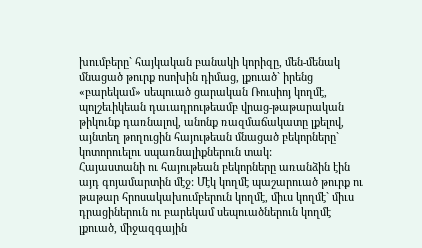խումբերը` հայկական բանակի կորիզը, մեն-մենակ մնացած թուրք ոսոխին դիմաց, լքուած` իրենց «բարեկամ» սեպուած ցարական Ռուսիոյ կողմէ, պոլշեւիկեան դաւադրութեամբ վրաց-թաթարական թիկունք դառնալով, անոնք ռազմաճակատը լքելով, այնտեղ թողուցին հայութեան մնացած բեկորները` կոտորուելու սպառնալիքներուն տակ:
Հայաստանի ու հայութեան բեկորները առանձին էին այդ գոյամարտին մէջ: Մէկ կողմէ պաշարուած թուրք ու թաթար հրոսակախումբերուն կողմէ, միւս կողմէ` միւս դրացիներուն ու բարեկամ սեպուածներուն կողմէ լքուած, միջազգային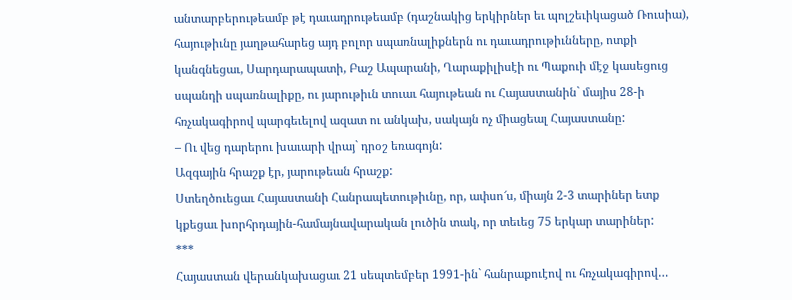անտարբերութեամբ թէ դաւադրութեամբ (դաշնակից երկիրներ եւ պոլշեւիկացած Ռուսիա), հայութիւնը յաղթահարեց այդ բոլոր սպառնալիքներն ու դաւադրութիւնները, ոտքի կանգնեցաւ, Սարդարապատի, Բաշ Ապարանի, Ղարաքիլիսէի ու Պաքուի մէջ կասեցուց սպանդի սպառնալիքը, ու յարութիւն տուաւ հայութեան ու Հայաստանին` մայիս 28-ի հռչակագիրով պարգեւելով ազատ ու անկախ, սակայն ոչ միացեալ Հայաստանը:
– Ու վեց դարերու խաւարի վրայ` դրօշ եռագոյն:
Ազգային հրաշք էր, յարութեան հրաշք:
Ստեղծուեցաւ Հայաստանի Հանրապետութիւնը, որ, ափսո՜ս, միայն 2-3 տարիներ ետք կքեցաւ խորհրդային-համայնավարական լուծին տակ, որ տեւեց 75 երկար տարիներ:
***
Հայաստան վերանկախացաւ 21 սեպտեմբեր 1991-ին` հանրաքուէով ու հռչակագիրով…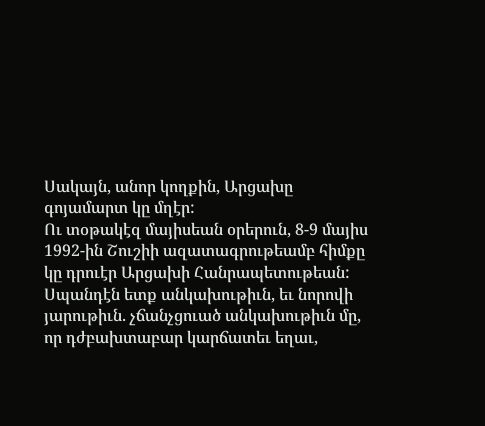Սակայն, անոր կողքին, Արցախը գոյամարտ կը մղէր:
Ու տօթակէզ մայիսեան օրերուն, 8-9 մայիս 1992-ին Շուշիի ազատագրութեամբ հիմքը կը դրուէր Արցախի Հանրապետութեան:
Սպանդէն ետք անկախութիւն, եւ նորովի յարութիւն. չճանչցուած անկախութիւն մը, որ դժբախտաբար կարճատեւ եղաւ,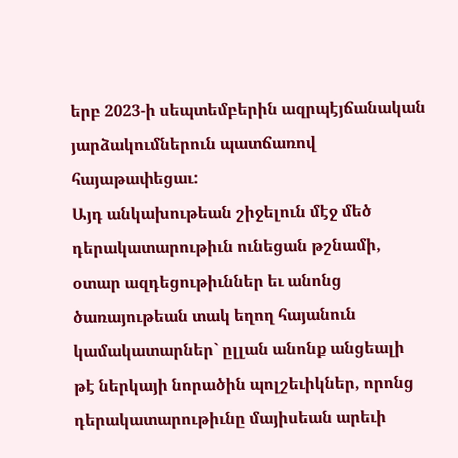երբ 2023-ի սեպտեմբերին ազրպէյճանական յարձակումներուն պատճառով հայաթափեցաւ:
Այդ անկախութեան շիջելուն մէջ մեծ դերակատարութիւն ունեցան թշնամի, օտար ազդեցութիւններ եւ անոնց ծառայութեան տակ եղող հայանուն կամակատարներ` ըլլան անոնք անցեալի թէ ներկայի նորածին պոլշեւիկներ, որոնց դերակատարութիւնը մայիսեան արեւի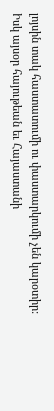լոյսին տակ հաստատումի ու փաստարկումի չեն կարօտիր:
Իսկ այսօր հայութեան եւ Հայաստանի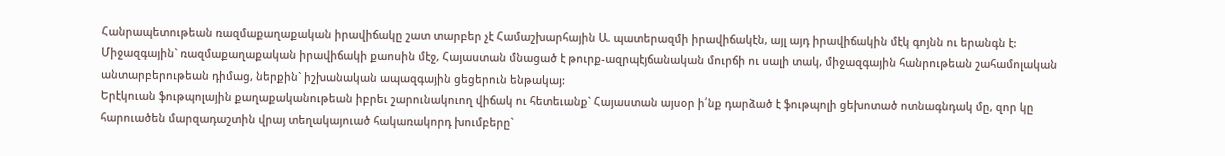Հանրապետութեան ռազմաքաղաքական իրավիճակը շատ տարբեր չէ Համաշխարհային Ա. պատերազմի իրավիճակէն, այլ այդ իրավիճակին մէկ գոյնն ու երանգն է:
Միջազգային` ռազմաքաղաքական իրավիճակի քաոսին մէջ, Հայաստան մնացած է թուրք-ազրպէյճանական մուրճի ու սալի տակ, միջազգային հանրութեան շահամոլական անտարբերութեան դիմաց, ներքին` իշխանական ապազգային ցեցերուն ենթակայ:
Երէկուան ֆութպոլային քաղաքականութեան իբրեւ շարունակուող վիճակ ու հետեւանք` Հայաստան այսօր ի՛նք դարձած է ֆութպոլի ցեխոտած ոտնագնդակ մը, զոր կը հարուածեն մարզադաշտին վրայ տեղակայուած հակառակորդ խումբերը`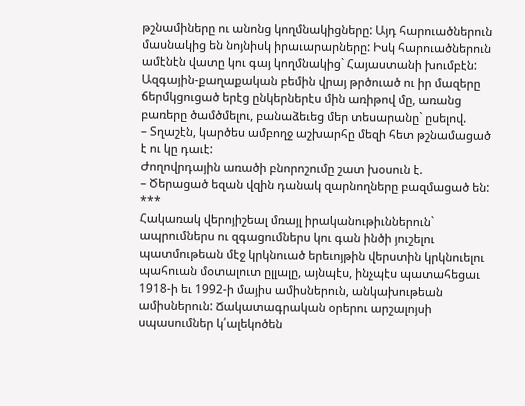թշնամիները ու անոնց կողմնակիցները: Այդ հարուածներուն մասնակից են նոյնիսկ իրաւարարները: Իսկ հարուածներուն ամէնէն վատը կու գայ կողմնակից` Հայաստանի խումբէն:
Ազգային-քաղաքական բեմին վրայ թրծուած ու իր մազերը ճերմկցուցած երէց ընկերներէս մին առիթով մը, առանց բառերը ծամծմելու, բանաձեւեց մեր տեսարանը` ըսելով.
– Տղաշէն, կարծես ամբողջ աշխարհը մեզի հետ թշնամացած է ու կը դաւէ:
Ժողովրդային առածի բնորոշումը շատ խօսուն է.
– Ծերացած եզան վզին դանակ զարնողները բազմացած են:
***
Հակառակ վերոյիշեալ մռայլ իրականութիւններուն` ապրումներս ու զգացումներս կու գան ինծի յուշելու պատմութեան մէջ կրկնուած երեւոյթին վերստին կրկնուելու պահուան մօտալուտ ըլլալը, այնպէս, ինչպէս պատահեցաւ 1918-ի եւ 1992-ի մայիս ամիսներուն, անկախութեան ամիսներուն: Ճակատագրական օրերու արշալոյսի սպասումներ կ՛ալեկոծեն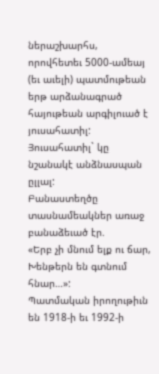ներաշխարհս, որովհետեւ 5000-ամեայ (եւ աւելի) պատմութեան երթ արձանագրած հայութեան արգիլուած է յուսահատիլ: Յուսահատիլ` կը նշանակէ անձնասպան ըլլալ:
Բանաստեղծը տասնամեակներ առաջ բանաձեւած էր.
«Երբ չի մնում ելք ու ճար,
Խենթերն են գտնում հնար…»:
Պատմական իրողութիւն են 1918-ի եւ 1992-ի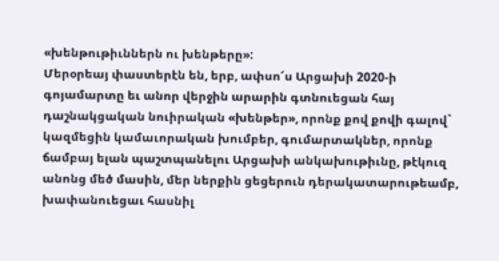«խենթութիւններն ու խենթերը»:
Մերօրեայ փաստերէն են, երբ, ափսո՜ս Արցախի 2020-ի գոյամարտը եւ անոր վերջին արարին գտնուեցան հայ դաշնակցական նուիրական «խենթեր», որոնք քով քովի գալով` կազմեցին կամաւորական խումբեր, գումարտակներ, որոնք ճամբայ ելան պաշտպանելու Արցախի անկախութիւնը, թէկուզ անոնց մեծ մասին, մեր ներքին ցեցերուն դերակատարութեամբ, խափանուեցաւ հասնիլ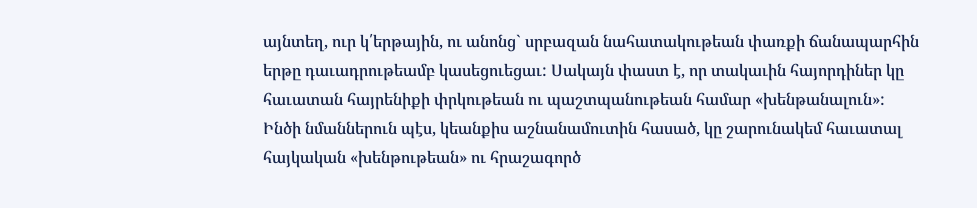այնտեղ, ուր կ՛երթային, ու անոնց` սրբազան նահատակութեան փառքի ճանապարհին երթը դաւադրութեամբ կասեցուեցաւ: Սակայն փաստ է, որ տակաւին հայորդիներ կը հաւատան հայրենիքի փրկութեան ու պաշտպանութեան համար «խենթանալուն»:
Ինծի նմաններուն պէս, կեանքիս աշնանամուտին հասած, կը շարունակեմ հաւատալ հայկական «խենթութեան» ու հրաշագործ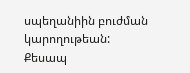սպեղանիին բուժման կարողութեան:
Քեսապ